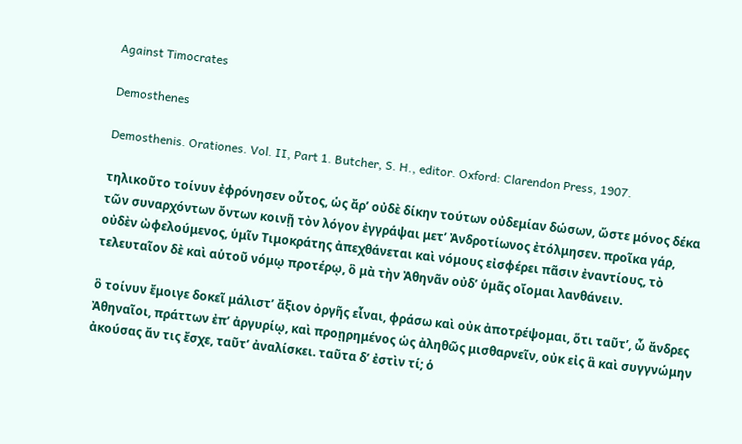Against Timocrates

Demosthenes

Demosthenis. Orationes. Vol. II, Part 1. Butcher, S. H., editor. Oxford: Clarendon Press, 1907.

τηλικοῦτο τοίνυν ἐφρόνησεν οὗτος, ὡς ἄρʼ οὐδὲ δίκην τούτων οὐδεμίαν δώσων, ὥστε μόνος δέκα τῶν συναρχόντων ὄντων κοινῇ τὸν λόγον ἐγγράψαι μετʼ Ἀνδροτίωνος ἐτόλμησεν. προῖκα γάρ, οὐδὲν ὠφελούμενος, ὑμῖν Τιμοκράτης ἀπεχθάνεται καὶ νόμους εἰσφέρει πᾶσιν ἐναντίους, τὸ τελευταῖον δὲ καὶ αὑτοῦ νόμῳ προτέρῳ, ὃ μὰ τὴν Ἀθηνᾶν οὐδʼ ὑμᾶς οἴομαι λανθάνειν.

ὃ τοίνυν ἔμοιγε δοκεῖ μάλιστʼ ἄξιον ὀργῆς εἶναι, φράσω καὶ οὐκ ἀποτρέψομαι, ὅτι ταῦτʼ, ὦ ἄνδρες Ἀθηναῖοι, πράττων ἐπʼ ἀργυρίῳ, καὶ προῃρημένος ὡς ἀληθῶς μισθαρνεῖν, οὐκ εἰς ἃ καὶ συγγνώμην ἀκούσας ἄν τις ἔσχε, ταῦτʼ ἀναλίσκει. ταῦτα δʼ ἐστὶν τί; ὁ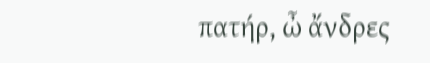πατήρ, ὦ ἄνδρες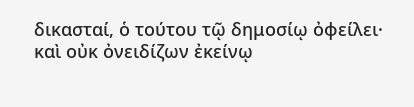δικασταί, ὁ τούτου τῷ δημοσίῳ ὀφείλει· καὶ οὐκ ὀνειδίζων ἐκείνῳ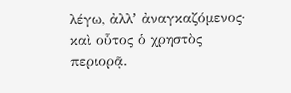λέγω, ἀλλʼ ἀναγκαζόμενος· καὶ οὗτος ὁ χρηστὸς περιορᾷ.